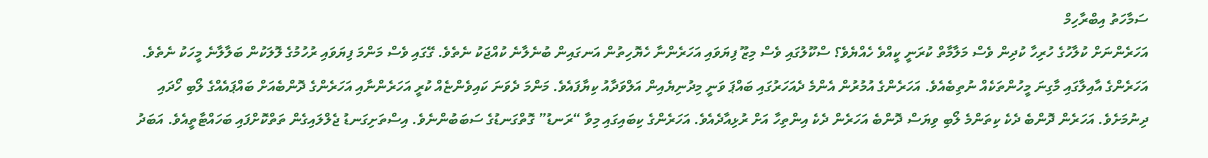ސަމާހަތު އިބްރާހިމް
އަހަރެންނަށް ކުލާހުގެ ހުރިހާ ކުދިން ވެސް މަލާމާތް ކުރަނީ ކީއްވެ ހެއްޔެވެ؟ ސްކޫލުގައި ވެސް މިޒޫ ފިޔަވައި އަހަރެންނާ ހެޔޮހިތުން އަނގައިން ބުނެލާނެ ކުއްޖަކު ނެތެވެ. ގޭގައި ވެސް މަންމަ ފިޔަވައި ރުހުމުގެ ލޮލަކުން ބަލާލާނެ މީހަކު ނެތެވެ. އަހަރެންގެ އާއިލާގައި މާގިނަ މީހުންތަކެއް ނުތިބެއެވެ. އަހަރެންގެ އުމުރުން އެންމެ ދެއަހަރުގައި ބައްޕަ ވަނީ މިދުނިޔެއިން އަލްވަދާއު ކިޔާފައެވެ. މަންމަ ދެވަނަ ކައިވެންޏެއް ކުރީ އަހަރެންނާއި އަހަރެންގެ ދޮންބެއަށް ބައްޕައެއްގެ ލޯބި ހޯދައި ދިނުމަށެވެ. އަހަރެން ދޮންބެ ދެކެ ކިތަންމެ ލޯބި ވިޔަސް ދޮންބެ އަހަރެން ދެކެ އިންތިހާ އަށް ރުޅިއާދެއެވެ. އަހަރެންގެ ކިބައިގައި މިވާ “ރަނޑު” ގޮތްގަނޑުގެ ސަބަބުންނެވެ. އިސްތަށިގަނޑު ޖެލްލައިގެން ތަތްކޮށްފައި ބަހައްޓާތީއެވެ. އަބަދު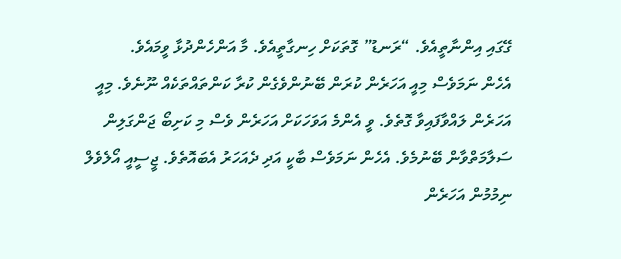ގޭގައި އިންނާތީއެވެ. “ރަނޑު” ގޮތަކަށް ހިނގާތީއެވެ. މާ އަންހެންދުޅާ ވީމައެވެ.
އެހެން ނަމަވެސް މިއީ އަހަރެން ކުރަން ބޭނުންވެގެން ކުރާ ކަންތައްތަކެއް ނޫނެވެ. މިއީ އަހަރެން ލައްވާފައިވާ ގޮތެވެ. ވީ އެންމެ އަވަހަކަށް އަހަރެން ވެސް މި ކަށިބޯ ޖަންގަލިން ސަލާމަތްވާން ބޭނުމެވެ. އެހެން ނަމަވެސް ބާކީ އަދި ދެއަހަރު އެބައޮތެވެ. ޖީސީއީ އޯލެވެލް ނިމުމުން އަހަރެން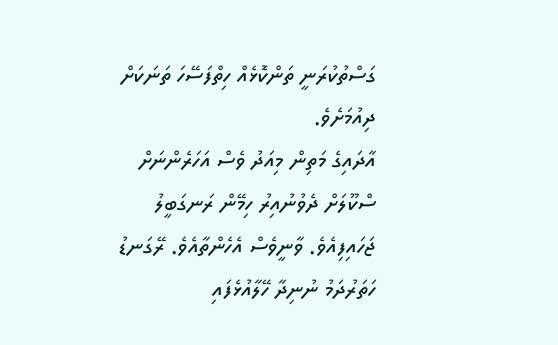ގަސްތުކުރަނީ ތަންކޮޅެއް ހިތްފަސޭހަ ތަނަކަށް ދިއުމަށެވެ.
އާދައިގެ މަތިން މިއަދު ވެސް އަހަރެންނަށް ސްކޫލަށް ދެވުނުއިރު ހިމޭން ރަނގަބީލު ޖަހައިފިއެވެ. ވާނީވެސް އެހެންތާއެވެ. ރޭގަނޑު ހަތަރުދަމު ނުނިދާ ހޭލާއުޅެފައި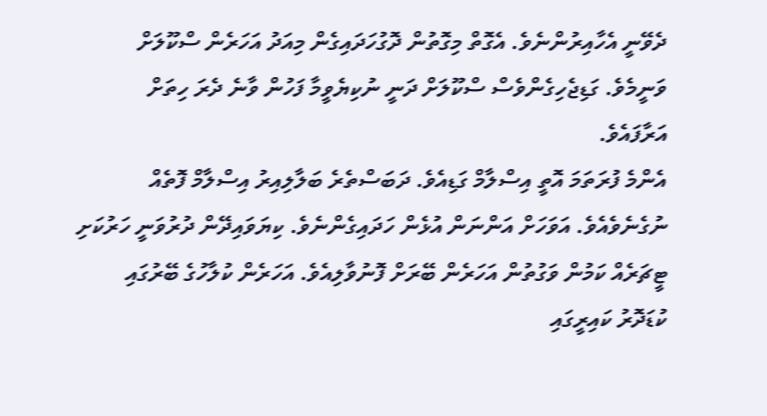ދެވޭނީ އެހާއިރުންނެވެ. އެގޮތް މިގޮތުން ދޮގުހަދައިގެން މިއަދު އަހަރެން ސްކޫލަށް ވަނީމެވެ. ގަޑިޖެހިގެންވެސް ސްކޫލަށް ދަނީ ނުކިޔެވީމާ ފަހުން ވާނެ ދެރަ ހިތަށް އަރާފައެވެ.
އެންމެ ފުރަތަމަ އޮތީ އިސްލާމް ގަޑިއެވެ. ދަބަސްތެރެ ބަލާލިއިރު އިސްލާމް ފޮތެއް ނުގެނެވެއެވެ. އަވަހަށް އަންނަން އުޅެން ހަދައިގެންނެވެ. ކިޔަވައިދޭން ދުރުވަނީ ހަރުކަށި ޓީޗަރެއް ކަމުން ވަގުތުން އަހަރެން ބޭރަށް ފޮނުވާލިއެވެ. އަހަރެން ކުލާހުގެ ބޭރުގައި ކުޑަދޮރު ކައިރީގައި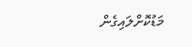މަޑުކޮށްލައިގެން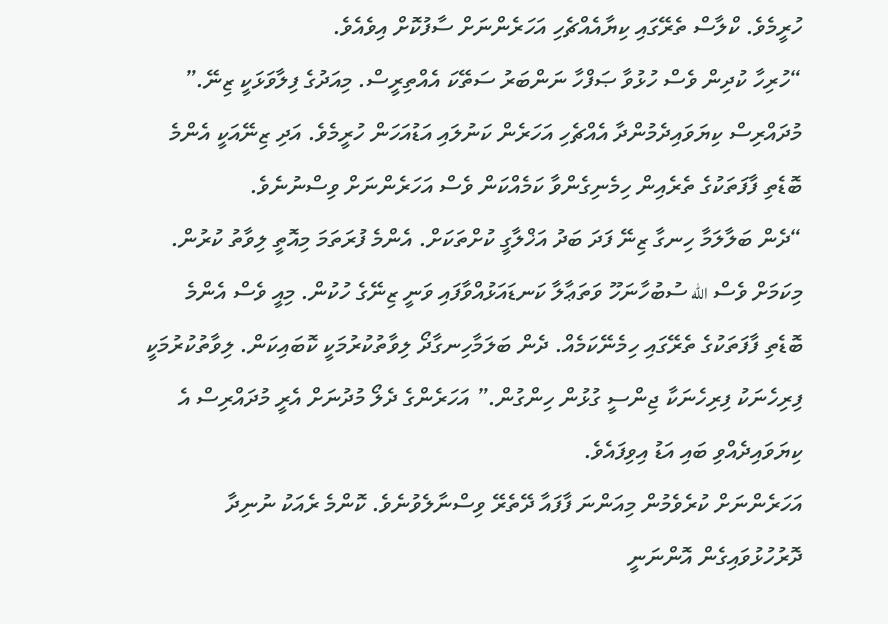ހުރީމެވެ. ކްލާސް ތެރޭގައި ކިޔާއެއްޗެހި އަހަރެންނަށް ސާފުކޮށް އިވެއެވެ.
“ހުރިހާ ކުދިން ވެސް ހުޅުވާ ޞަފްހާ ނަންބަރު ސަތޭކަ އެއްތިރީސް. މިއަދުގެ ފިލާވަޅަކީ ޒިނޭ.” މުދައްރިސް ކިޔަވައިދެމުންދާ އެއްޗެހި އަހަރެން ކަނުލައި އަޑުއަހަން ހުރީމެވެ. އަދި ޒިނޭއަކީ އެންމެ ބޮޑެތި ފާފަތަކުގެ ތެރެއިން ހިމެނިގެންވާ ކަމެއްކަން ވެސް އަހަރެންނަށް ވިސްނުނެވެ.
“ދެން ބަލާލަމާ ހިނގާ ޒިނޭ ފަދަ ބަދު އަޚްލާގީ ކުށްތަކަށް. އެންމެ ފުރަތަމަ މިއޮތީ ލިވާތު ކުރުން. މިކަމަށް ވެސް الله ސުބުހާނަހޫ ވަތަޢާލާ ކަނޑައަޅުއްވާފައި ވަނީ ޒިނޭގެ ހުކުން. މިއީ ވެސް އެންމެ ބޮޑެތި ފާފަތަކުގެ ތެރޭގައި ހިމެނޭކަމެއް. ދެން ބަލަމާހިނގާދޯ ލިވާތުކުރުމަކީ ކޮބައިކަން. ލިވާތުކުރުމަކީ ފިރިހެނަކު ފިރިހެނަކާ ޖިންސީ ގުޅުން ހިންގުން.” އަހަރެންގެ ދެލޯ މުދުނަށް އެރީ މުދައްރިސް އެ ކިޔަވައިދެއްވި ބައި އަޑު އިވިފައެވެ.
އަހަރެންނަށް ކުރެވެމުން މިއަންނަ ފާފައާ ދޭތެރޭ ވިސްނާލެވުނެވެ. ކޮންމެ ރެއަކު ނުނިދާ ދޮރުހުޅުވައިގެން އޮންނަނީ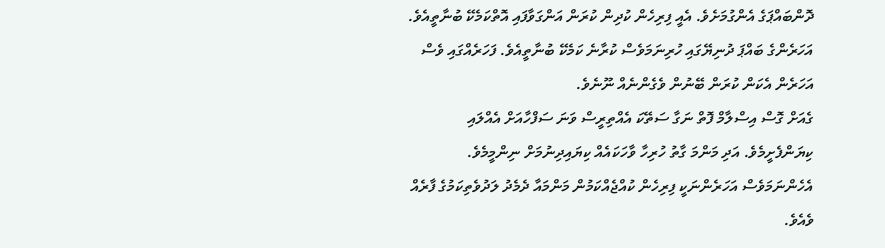ދޮންބައްޕަގެ އެންގުމަށެވެ. އެއީ ފިރިހެން ކުދިން ކުރަން އަންގަވާފައި އޮތްކަމެކޭ ބުނާތީއެވެ. އަހަރެންގެ ބައްޕަ ދުނިޔޭގައި ހުރިނަމަވެސް ކުރާނެ ކަމެކޭ ބުނާތީއެވެ. ފަހަރެއްގައި ވެސް އަހަރެން އެކަން ކުރަން ބޭނުން ވެގެންނެއް ނޫނެވެ.
ގެއަށް ގޮސް އިސްލާމް ފޮތް ނަގާ ސަތޭކަ އެއްތިރީސް ވަނަ ސަފްހާއަށް އެއްލައި ކިޔަންފެށީމެވެ. އަދި މަންމަ ގާތު ހުރިހާ ވާހަކައެއް ކިޔައިދިނުމަށް ނިންމީމެވެ. އެހެންނަމަވެސް އަހަރެންނަކީ ފިރިހެން ކުއްޖެއްކަމުން މަންމައާ ދެމެދު ލަދުވެތިކަމުގެ ފާރެއް ވެއެވެ.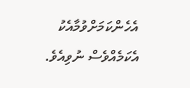އެހެންކަމަށްވުމާއެކު އެކަމެއްވެސް ނުވިއެވެ.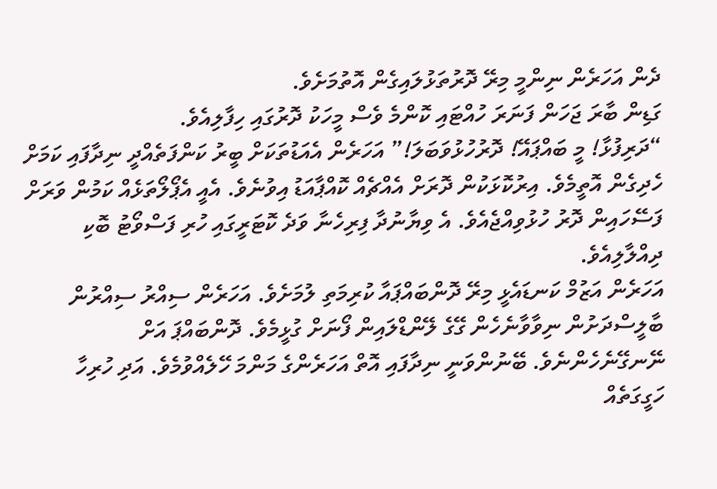ދެން އަހަރެން ނިންމީ މިރޭ ދޮރުތަޅުލައިގެން އޮތުމަށެވެ.
ގަޑިން ބާރަ ޖަހަން ފަނަރަ ހުއްޓައި ކޮންމެ ވެސް މީހަކު ދޮރުގައި ހިފާލިއެވެ.
“ދަރިފުޅާ! މީ ބައްޕައޭ! ދޮރުހުޅުވަބަލަ!” އަހަރެން އެއަޑުތަކަށް ބީރު ކަންފަތެއްދީ ނިދާފައި ކަމަށް ހެދިގެން އޮތީމެވެ. އިރުކޮޅަކުން ދޮރަށް އެއްޗެއް ކޮއްޕާއަޑު އިވުނެވެ. އެއީ އެޕޯލޯތަޅެއް ކަމުން ވަރަށް ފަސޭހައިން ދޮރު ހުޅުވިއްޖެއެވެ. އެ ވިޔާނުދާ ފިރިހެނާ ވަދެ ކޮޓަރީގައި ހުރި ފަސްވޯޓު ބޮކި ދިއްލާލިއެވެ.
އަހަރެން އަޒުމް ކަނޑައެޅީ މިރޭ ދޮންބައްޕައާ ކުރިމަތި ލުމަށެވެ. އަހަރެން ސިއްރު ސިއްރުން ބާލީސްދަށުން ނިވާވާނެހެން ގޭގެ ލޭންޑްލައިން ފޯނަށް ގުޅީމެވެ. ދޮންބައްޕަ އަށް ނޭނގޭނެހެންނެވެ. ބޭނުންވަނީ ނިދާފައި އޮތް އަހަރެންގެ މަންމަ ހޭލެއްވުމެވެ. އަދި ހުރިހާ ހަގީގަތެއް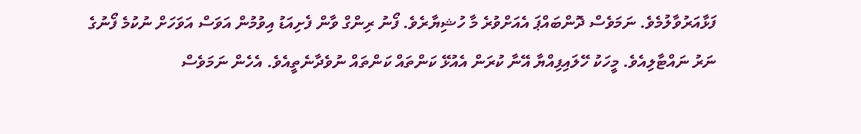ފަޅާއަރުވާލުމެވެ. ނަމަވެސް ދޮންބައްޕަ އެއަށްވުރެ މާ ހުޝިޔާރެވެ. ފޯނު ރިންގް ވާން ފެށިއަޑު އިވުމުން އަވަސް އަވަހަށް ނުކުމެ ފޯނުގެ ނަރު ނައްޓާލިއެވެ. މީހަކު ހޭލައިފިއްޔާ އޭނާ ކުރަން އެއުޅޭ ކަންތައް ކަންތައް ނުވެދާނެތީއެވެ. އެހެން ނަމަވެސް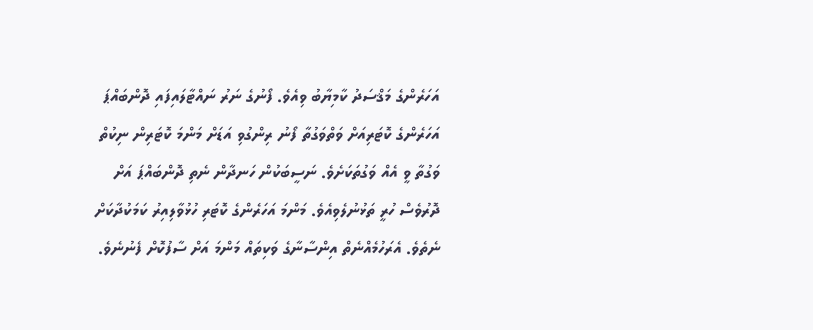އަހަރެންގެ މަޤްސަދު ކާމިޔާބު ވިއެވެ. ފޯނުގެ ނަރު ނައްޓާލައިފައި ދޮންބައްޕަ އަހަރެންގެ ކޮޓަރިއަށް ވަތްވަގުތާ ފޯނު ރިންގުވި އަޑަށް މަންމަ ކޮޓަރިން ނިކުތް ވަގުތާ ވީ އެއް ވަގުތަކަށެވެ. ނަސީބަކުން ހަނދާން ނެތި ދޮންބައްޕަ އަށް ދޮރުވެސް ހުރީ ތަޅުނުލެވިއެވެ. މަންމަ އަހަރެންގެ ކޮޓަރި ހުޅުވާލިއިރު ކަމަކުދާކަށް ނެތެވެ. އެރަހުމެއްނެތް އިންސާނާގެ ވަކިތައް މަންމަ އަށް ސާފުކޮށް ފެނުނެވެ.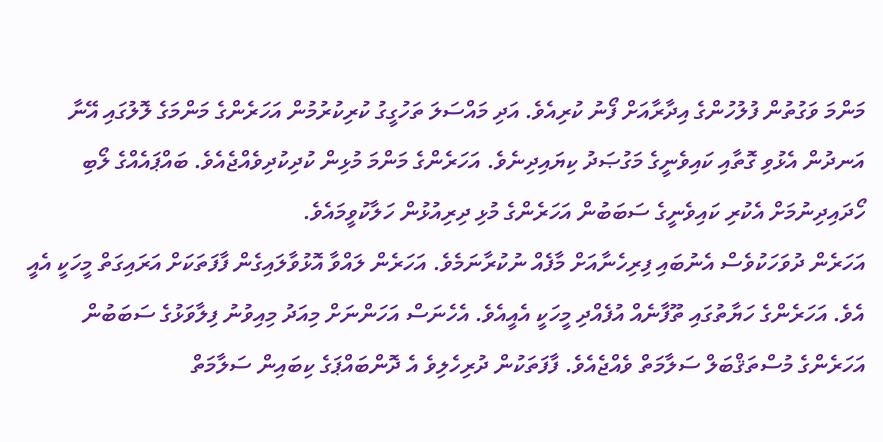މަންމަ ވަގުތުން ފުލުހުންގެ އިދާރާއަށް ފޯނު ކުރިއެވެ. އަދި މައްސަލަ ތަހުގީގު ކުރިކުރުމުން އަހަރެންގެ މަންމަގެ ލޮލުގައި އޭނާ އަނދުން އެޅުވި ގޮތާއި ކައިވެނީގެ މަގުޞަދު ކިޔައިދިނެވެ. އަހަރެންގެ މަންމަ މުޅިން ކުދިކުދިވެއްޖެއެވެ. ބައްޕައެއްގެ ލޯބި ހޯދައިދިނުމަށް އެކުރި ކައިވެނީގެ ސަބަބުން އަހަރެންގެ މުޅި ދިރިއުޅުން ހަލާކުވީމައެވެ.
އަހަރެން ދުވަހަކުވެސް އެނުބައި ފިރިހެނާއަށް މާފެއް ނުކުރާނަމެވެ. އަހަރެން ލައްވާ އޮޅުވާލައިގެން ފާފަތަކަށް އަރައިގަތް މީހަކީ އެއީ އެވެ. އަހަރެންގެ ހަޔާތުގައި ތޫފާނެއް އުފެއްދި މީހަކީ އެއީއެވެ. އެހެނަސް އަހަންނަށް މިއަދު މިއިވުނު ފިލާވަޅުގެ ސަބަބުން އަހަރެންގެ މުސްތަޤްބަލް ސަލާމަތް ވެއްޖެއެވެ. ފާފަތަކުން ދުރިހެލިވެ އެ ދޮންބައްޕަގެ ކިބައިން ސަލާމަތް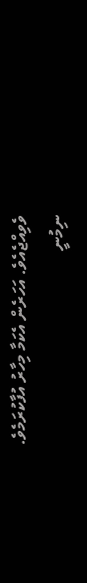ވެވިއްޖެއެވެ. އަހަރެން އެކަމާ މިހާރު އުފާކުރަމެވެ.
ނިމުނީ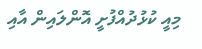މިއީ ކުޅުދުއްފުށީ އޮންލައިން އާއި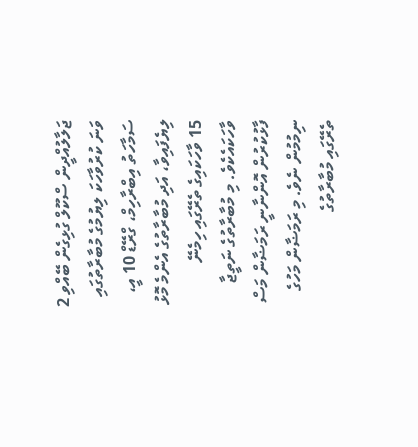ޖަލާލުއްދީން ސްކޫލް ގުޅިގެން ބޭއްވި 2 ވަނަ ކުރުވާހަކަ ލިޔުމުގެ މުބާރާތުގައި ސަމާހަތު އިބްރާހިމް، ގްރޭޑް 10 އީ، ލިޔެފައިވާ، އަދި މުބާރާތުގެ އެންމެ މޮޅު 15 ވާހަކައިގެ ތެރޭގައި ހިމެނޭ ވާހަކައެކެވެ. މި މުބާރާތުގެ ނަތީޖާ ފާޅުކުރުން އޮންނާނީ ރަމަޟާން މަސް ނިމުމުން ނެވެ. މި ރަމަޟާން މަހުގެ ތެރޭގައި މުބާރާތުގެ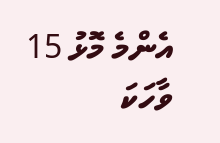އެންމެ މޮޅު 15 ވާހަކަ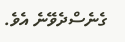ގެނެސްދެވޭނެ އެވެ.